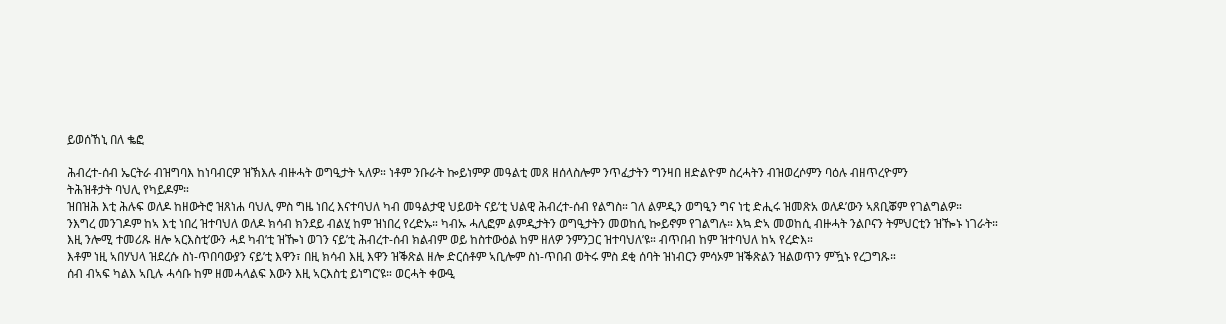ይወሰኸኒ በለ ቈፎ

ሕብረተ-ሰብ ኤርትራ ብዝግባእ ከነባብርዎ ዝኽእሉ ብዙሓት ወግዒታት ኣለዎ። ነቶም ንቡራት ኰይነምዎ መዓልቲ መጸ ዘሰላስሎም ንጥፈታትን ግንዛበ ዘድልዮም ስረሓትን ብዝወረሶምን ባዕሉ ብዘጥረዮምን
ትሕዝቶታት ባህሊ የካይዶም።
ዝበዝሕ እቲ ሕሉፍ ወለዶ ከዘውትሮ ዝጸነሐ ባህሊ ምስ ግዜ ነበረ እናተባህለ ካብ መዓልታዊ ህይወት ናይ’ቲ ህልዊ ሕብረተ-ሰብ የልግስ። ገለ ልምዲን ወግዒን ግና ነቲ ድሒሩ ዝመጽአ ወለዶ’ውን ኣጸቢቖም የገልግልዎ።
ንእግረ መንገዶም ከኣ እቲ ነበረ ዝተባህለ ወለዶ ክሳብ ክንደይ ብልሂ ከም ዝነበረ የረድኡ። ካብኡ ሓሊፎም ልምዲታትን ወግዒታትን መወከሲ ኰይኖም የገልግሉ። እኳ ድኣ መወከሲ ብዙሓት ንልቦናን ትምህርቲን ዝዀኑ ነገራት።
እዚ ንሎሚ ተመሪጹ ዘሎ ኣርእስቲ’ውን ሓደ ካብ’ቲ ዝዀነ ወገን ናይ’ቲ ሕብረተ-ሰብ ክልብም ወይ ከስተውዕል ከም ዘለዎ ንምንጋር ዝተባህለ’ዩ። ብጥበብ ከም ዝተባህለ ከኣ የረድእ።
እቶም ነዚ ኣበሃህላ ዝደረሱ ስነ-ጥበባውያን ናይ’ቲ እዋን፣ በዚ ክሳብ እዚ እዋን ዝቕጽል ዘሎ ድርሰቶም ኣቢሎም ስነ-ጥበብ ወትሩ ምስ ደቂ ሰባት ዝነብርን ምሳኦም ዝቕጽልን ዝልወጥን ምዃኑ የረጋግጹ።
ሰብ ብኣፍ ካልእ ኣቢሉ ሓሳቡ ከም ዘመሓላልፍ እውን እዚ ኣርእስቲ ይነግር’ዩ። ወርሓት ቀውዒ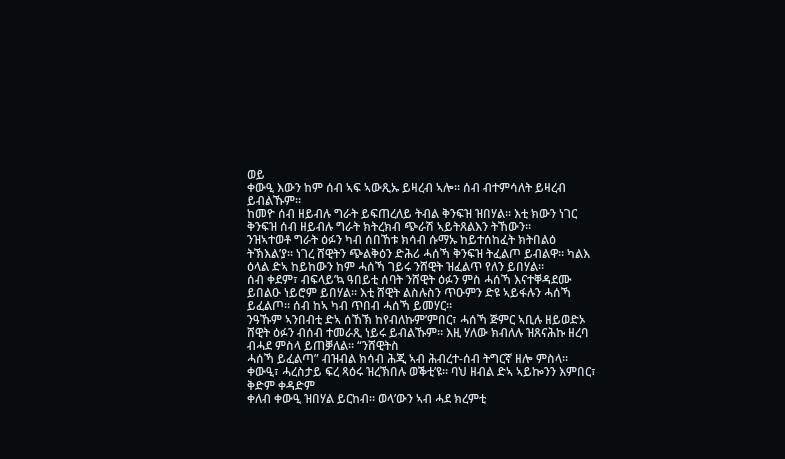ወይ
ቀውዒ እውን ከም ሰብ ኣፍ ኣውጺኡ ይዛረብ ኣሎ። ሰብ ብተምሳለት ይዛረብ ይብልኹም።
ከመዮ ሰብ ዘይብሉ ግራት ይፍጠረለይ ትብል ቅንፍዝ ዝበሃል። እቲ ክውን ነገር ቅንፍዝ ሰብ ዘይብሉ ግራት ክትረክብ ጭራሽ ኣይትጸልእን ትኸውን።
ንዝኣተወቶ ግራት ዕፉን ካብ ሰበኸቱ ክሳብ ሱማኡ ከይተሰከፈት ክትበልዕ ትኽእል’ያ። ነገረ ሸዊትን ጭልቅዕን ድሕሪ ሓሰኻ ቅንፍዝ ትፈልጦ ይብልዋ። ካልእ ዕላል ድኣ ከይከውን ከም ሓሰኻ ገይሩ ንሸዊት ዝፈልጥ የለን ይበሃል።
ሰብ ቀደም፣ ብፍላይ’ኳ ዓበይቲ ሰባት ንሸዊት ዕፉን ምስ ሓሰኻ እናተቐዳደሙ ይበልዑ ነይሮም ይበሃል። እቲ ሸዊት ልስሉስን ጥዑምን ድዩ ኣይፋሉን ሓሰኻ ይፈልጦ። ሰብ ከኣ ካብ ጥበብ ሓሰኻ ይመሃር።
ንዓኹም ኣንበብቲ ድኣ ሰኸኽ ከየብለኩም’ምበር፣ ሓሰኻ ጅምር ኣቢሉ ዘይወድኦ ሸዊት ዕፉን ብሰብ ተመራጺ ነይሩ ይብልኹም። እዚ ሃለው ክብለሉ ዝጸናሕኩ ዘረባ ብሓደ ምስላ ይጠቓለል። “ንሸዊትስ
ሓሰኻ ይፈልጣ” ብዝብል ክሳብ ሕጂ ኣብ ሕብረተ-ሰብ ትግርኛ ዘሎ ምስላ።
ቀውዒ፣ ሓረስታይ ፍረ ጻዕሩ ዝረኽበሉ ወቕቲ’ዩ። ባህ ዘብል ድኣ ኣይኰንን እምበር፣ ቅድም ቀዳድም
ቀለብ ቀውዒ ዝበሃል ይርከብ። ወላ’ውን ኣብ ሓደ ክረምቲ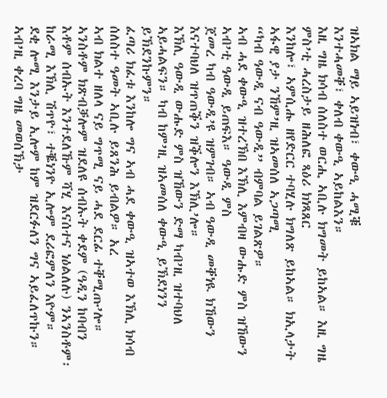ዝኣክል ማይ ኣይዝነብ፣ ቀውዒ ሓሚቑ
እንተሓመቐ፣ ቀለብ ቀውዒ ኣይከልእን።
እዚ ግዜ ክሳብ ሰለስተ ወርሒ ኣቢሉ ክግመት ይከኣል። እዚ ግዜ ምስ’ቲ ሓረስታይ ዘሕለፎ ጻዕሪ ክነጻጸር
እንከሎ፣ ኣምሲሑ ዘየድርር ተባሂሉ ክግለጽ ይከኣል። ክኢላታት ኣፋዊ ያታ ንኸም’ዚ ዝኣመሰለ ኣጋጣሚ
“ካብ ዓውዲ ናብ ዓውዲ” ብምባል ይገልጽዎ።
ኣብ ሓደ ቀውዒ ዝተረኽበ እኽሊ እምብዛ ውሑድ ምስ ዝኸውን ኣብ’ቲ ዓውዲ ይጠፍእ። ዓውዲ ምስ
ጀመረ ካብ ዓውዲ’ዩ ዝምገብ። ኣብ ዓውዲ መቐነዪ ክኸውን እናተባህለ ዝጥጠቕን ዝቕሎን እኽሊ’ሎ።
እኽሊ ዓውዲ ውሑድ ምስ ዝኸውን ድማ ካብ’ዚ ዝተባህለ ኣይሓልፍን። ካብ ከም’ዚ ዝኣመሰለ ቀውዒ ይኽደነንን ይኽደንኩምን።
ፈጣሪ ክፈቱ እንከሎ ግና ኣብ ሓደ ቀውዒ ዝኣተወ እኽሊ ክሳብ ሰለስተ ዓመት ኣቢሉ ይጸንሕ ይብልዎ። አረ
ኣብ ክልተ ዘለላ ናይ ግጥሚ ናይ ሓደ ደርፊ ተቐሚጡ’ሎ።
ኣንስቶም ክጽብቓሎም ዝደለዩ ሰብኡት ቀደም (ዓዲን ከባብን እቶም ሰብኡት እንተደለኹም ሻሂ እናሰተና ነዕልለሉ) ንኣንስቶም፡ ከራሚ እኽሊ ሽጥዮ፣ ተቘነንዮ ኢሎም ደሪፎምለን እዮም።
ደቂ ሎሚ እንታይ ኢሎም ከም ዝደርፉለን ግና ኣይፈለጥኩን። ኣብ’ዚ ቀረባ ግዜ መወሰኽታ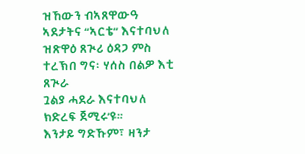ዝኸውን ብኣጸዋውዓ ኣደታትና “ኣርቴ” እናተባህለ ዝጽዋዕ ጸጒሪ ዕዳጋ ምስ ተረኽበ ግና፡ ሃሰስ በልዎ እቲ ጸጒራ
ጓልያ ሓደራ እናተባህለ ክድረፍ ጀሚሩ’ዩ።
እንታይ ግድኹም፣ ዛንታ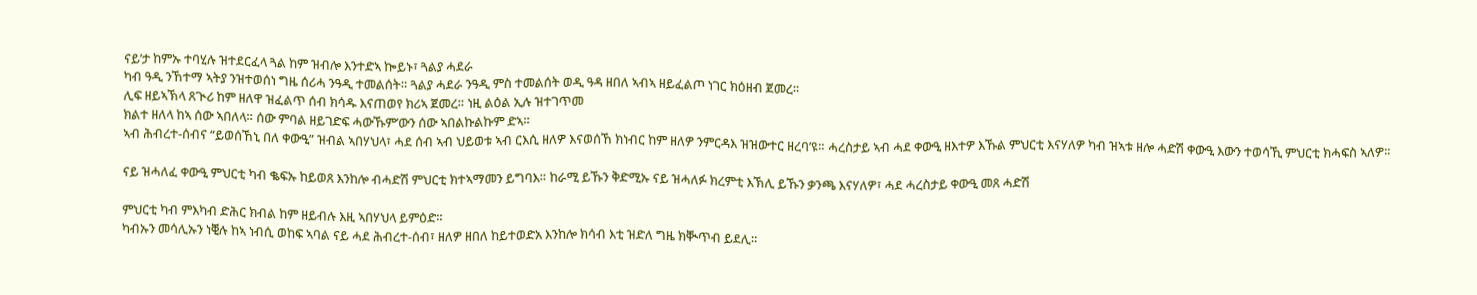ናይ’ታ ከምኡ ተባሂሉ ዝተደርፈላ ጓል ከም ዝብሎ እንተድኣ ኰይኑ፣ ጓልያ ሓደራ
ካብ ዓዲ ንኸተማ ኣትያ ንዝተወሰነ ግዜ ሰሪሓ ንዓዲ ተመልሰት። ጓልያ ሓደራ ንዓዲ ምስ ተመልሰት ወዲ ዓዳ ዘበለ ኣብኣ ዘይፈልጦ ነገር ክዕዘብ ጀመረ።
ሊፍ ዘይኣኽላ ጸጒሪ ከም ዘለዋ ዝፈልጥ ሰብ ክሳዱ እናጠወየ ክሪኣ ጀመረ። ነዚ ልዕል ኢሉ ዝተገጥመ
ክልተ ዘለላ ከኣ ሰው ኣበለላ። ሰው ምባል ዘይገድፍ ሓውኹም’ውን ሰው ኣበልኩልኩም ድኣ።
ኣብ ሕብረተ-ሰብና “ይወሰኸኒ በለ ቀውዒ” ዝብል ኣበሃህላ፣ ሓደ ሰብ ኣብ ህይወቱ ኣብ ርእሲ ዘለዎ እናወሰኸ ክነብር ከም ዘለዎ ንምርዳእ ዝዝውተር ዘረባ’ዩ። ሓረስታይ ኣብ ሓደ ቀውዒ ዘእተዎ እኹል ምህርቲ እናሃለዎ ካብ ዝኣቱ ዘሎ ሓድሽ ቀውዒ እውን ተወሳኺ ምህርቲ ክሓፍስ ኣለዎ።

ናይ ዝሓለፈ ቀውዒ ምህርቲ ካብ ቈፍኡ ከይወጸ እንከሎ ብሓድሽ ምህርቲ ክተኣማመን ይግባእ። ከራሚ ይኹን ቅድሚኡ ናይ ዝሓለፉ ክረምቲ እኽሊ ይኹን ቃንጫ እናሃለዎ፣ ሓደ ሓረስታይ ቀውዒ መጸ ሓድሽ

ምህርቲ ካብ ምእካብ ድሕር ክብል ከም ዘይብሉ እዚ ኣበሃህላ ይምዕድ።
ካብኡን መሳሊኡን ነቒሉ ከኣ ነብሲ ወከፍ ኣባል ናይ ሓደ ሕብረተ-ሰብ፣ ዘለዎ ዘበለ ከይተወድአ እንከሎ ክሳብ እቲ ዝድለ ግዜ ክቚጥብ ይደሊ።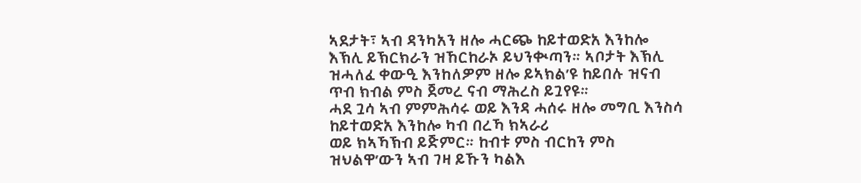ኣደታት፣ ኣብ ዳንካአን ዘሎ ሓርጭ ከይተወድአ እንከሎ እኽሊ ይኽርክራን ዝኸርከራኦ ይህንቊጣን። ኣቦታት እኽሊ ዝሓለፈ ቀውዒ እንከለዎም ዘሎ ይኣክል’ዩ ከይበሉ ዝናብ ጥብ ክብል ምስ ጀመረ ናብ ማሕረስ ይጓየዩ።
ሓደ ጓሳ ኣብ ምምሕሳሩ ወይ እንዳ ሓሰሩ ዘሎ መግቢ እንስሳ ከይተወድአ እንከሎ ካብ በረኻ ክኣራሪ
ወይ ክኣኻኽብ ይጅምር። ከብቱ ምስ ብርከን ምስ ዝህልዋ’ውን ኣብ ገዛ ይኹን ካልእ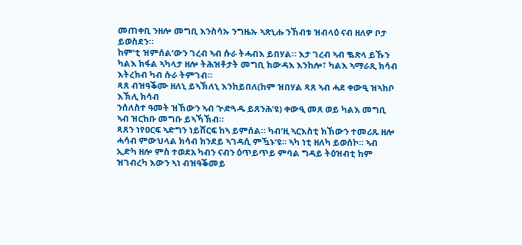መጠቀቢ ንዘሎ መግቢ እንስሳኡ ንግዜኡ ኣጽኒሑ ንኸብቱ ዝብላዕ ናብ ዘለዎ ቦታ ይወስደን።
ከም’ቲ ዝምሰል’ውን ገረብ ኣብ ሱራ ትሓብእ ይበሃል። እታ ገረብ ኣብ ቈጽላ ይኹን ካልእ ክፋል ኣካላታ ዘሎ ትሕዝቶታት መግቢ ክውዳእ እንከሎ፣ ካልእ ኣማራጺ ክሳብ እትረክብ ካብ ሱራ ትምገብ።
ጻጸ ብዝዓቕሙ ዘለኒ ይኣኽለኒ እንከይበለ(ከም ዝበሃል ጻጸ ኣብ ሓደ ቀውዒ ዝኣከቦ እኽሊ ክሳብ
ንሰለስተ ዓመት ዝኸውን ኣብ ጒድጓዱ ይጸንሕ’ዩ) ቀውዒ መጸ ወይ ካልእ መግቢ ኣብ ዝርከቡ መግቡ ይኣኻኽብ።
ጻጸን ነየዐርፍ ኣድግን ነይሸርፍ ከኣ ይምሰል። ካብ’ዚ ኣርእስቲ ክኸውን ተመሪጹ ዘሎ ሓሳብ ምውህላል ክሳብ ክንደይ ኣገዳሲ ምዃኑ’ዩ። ኣካ ነቲ ዘለካ ይወሰኮ። ኣብ ኢድካ ዘሎ ምስ ተወደአ ካብን ናብን ዕጥይጥይ ምባል ግዳይ ትዕዝብቲ ከም ዝገብረካ እውን ኣነ ብዝዓቕመይ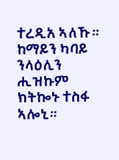ተረዲአ ኣለኹ።
ከማይን ካባይ ንላዕሊን ሒዝኩም ክትኰኑ ተስፋ ኣሎኒ።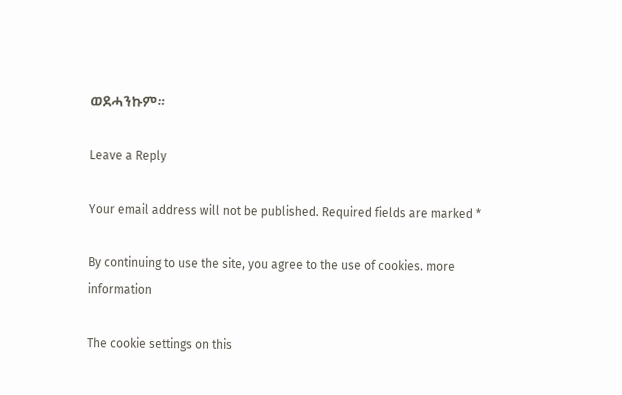ወደሓንኩም።

Leave a Reply

Your email address will not be published. Required fields are marked *

By continuing to use the site, you agree to the use of cookies. more information

The cookie settings on this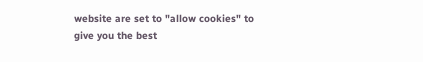website are set to "allow cookies" to give you the best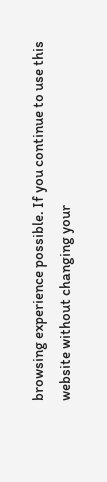browsing experience possible. If you continue to use this website without changing your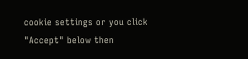cookie settings or you click "Accept" below then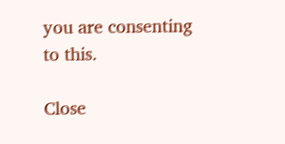you are consenting to this.

Close